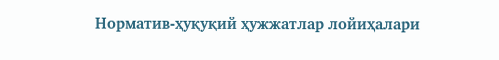Норматив-ҳуқуқий ҳужжатлар лойиҳалари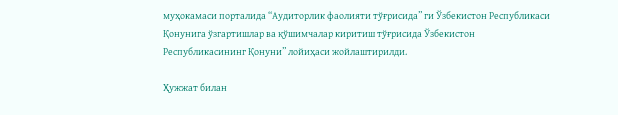муҳокамаси порталида “Аудиторлик фаолияти тўғрисида” ги Ўзбекистон Республикаси Қонунига ўзгартишлар ва қўшимчалар киритиш тўғрисида Ўзбекистон Республикасининг Қонуни” лойиҳаси жойлаштирилди.

Ҳужжат билан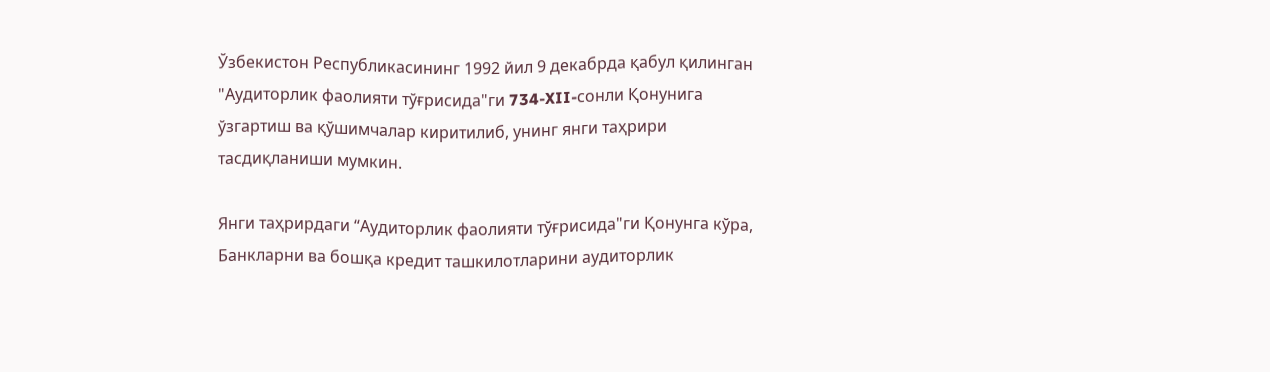Ўзбекистон Республикасининг 1992 йил 9 декабрда қабул қилинган "Аудиторлик фаолияти тўғрисида"ги 734-XII-сонли Қонунига ўзгартиш ва қўшимчалар киритилиб, унинг янги таҳрири тасдиқланиши мумкин.

Янги таҳрирдаги “Аудиторлик фаолияти тўғрисида"ги Қонунга кўра, Банкларни ва бошқа кредит ташкилотларини аудиторлик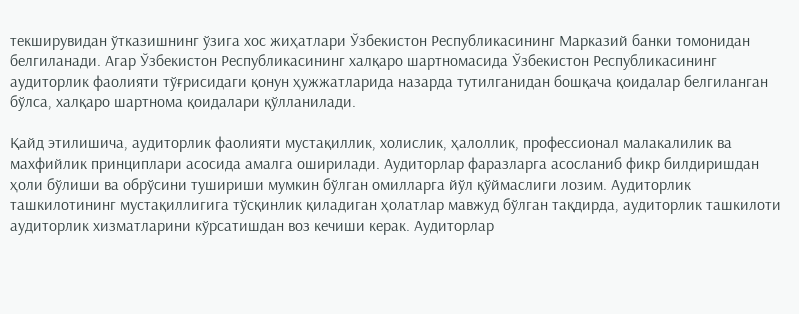текширувидан ўтказишнинг ўзига хос жиҳатлари Ўзбекистон Республикасининг Марказий банки томонидан белгиланади. Агар Ўзбекистон Республикасининг халқаро шартномасида Ўзбекистон Республикасининг аудиторлик фаолияти тўғрисидаги қонун ҳужжатларида назарда тутилганидан бошқача қоидалар белгиланган бўлса, халқаро шартнома қоидалари қўлланилади.

Қайд этилишича, аудиторлик фаолияти мустақиллик, холислик, ҳалоллик, профессионал малакалилик ва махфийлик принциплари асосида амалга оширилади. Аудиторлар фаразларга асосланиб фикр билдиришдан ҳоли бўлиши ва обрўсини тушириши мумкин бўлган омилларга йўл қўймаслиги лозим. Аудиторлик ташкилотининг мустақиллигига тўсқинлик қиладиган ҳолатлар мавжуд бўлган тақдирда, аудиторлик ташкилоти аудиторлик хизматларини кўрсатишдан воз кечиши керак. Аудиторлар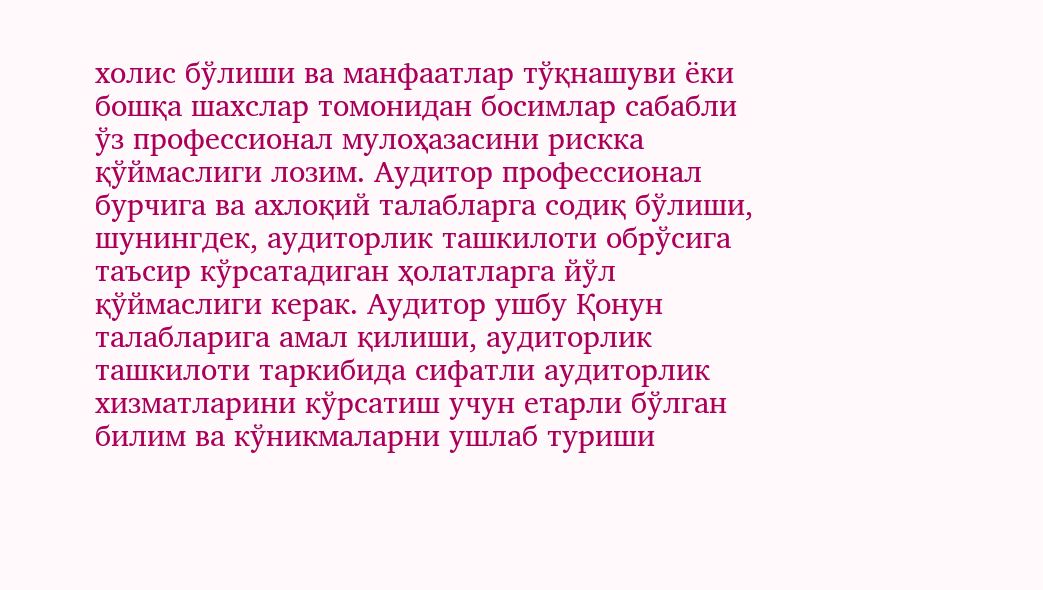холис бўлиши ва манфаатлар тўқнашуви ёки бошқа шахслар томонидан босимлар сабабли ўз профессионал мулоҳазасини рискка қўймаслиги лозим. Аудитор профессионал бурчига ва ахлоқий талабларга содиқ бўлиши, шунингдек, аудиторлик ташкилоти обрўсига таъсир кўрсатадиган ҳолатларга йўл қўймаслиги керак. Аудитор ушбу Қонун талабларига амал қилиши, аудиторлик ташкилоти таркибида сифатли аудиторлик хизматларини кўрсатиш учун етарли бўлган билим ва кўникмаларни ушлаб туриши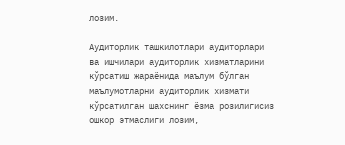лозим.

Аудиторлик ташкилотлари аудиторлари ва ишчилари аудиторлик хизматларини кўрсатиш жараёнида маълум бўлган маълумотларни аудиторлик хизмати кўрсатилган шахснинг ёзма розилигисиз ошкор этмаслиги лозим,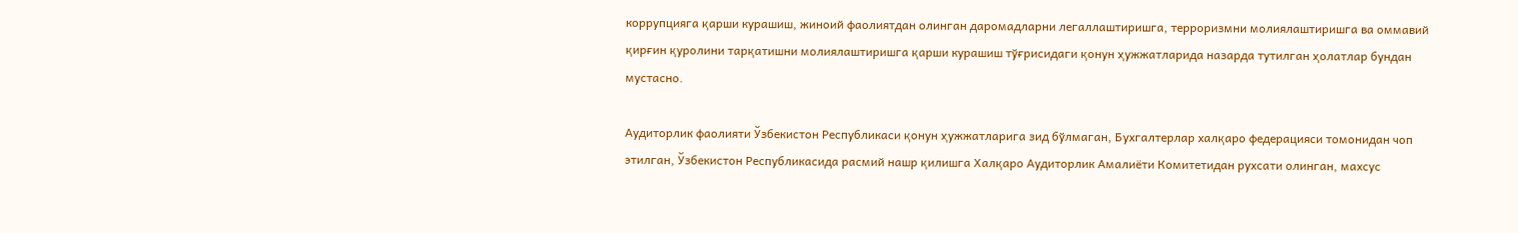коррупцияга қарши курашиш, жиноий фаолиятдан олинган даромадларни легаллаштиришга, терроризмни молиялаштиришга ва оммавий қирғин қуролини тарқатишни молиялаштиришга қарши курашиш тўғрисидаги қонун ҳужжатларида назарда тутилган ҳолатлар бундан мустасно.

Аудиторлик фаолияти Ўзбекистон Республикаси қонун ҳужжатларига зид бўлмаган, Бухгалтерлар халқаро федерацияси томонидан чоп этилган, Ўзбекистон Республикасида расмий нашр қилишга Халқаро Аудиторлик Амалиёти Комитетидан рухсати олинган, махсус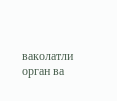ваколатли орган ва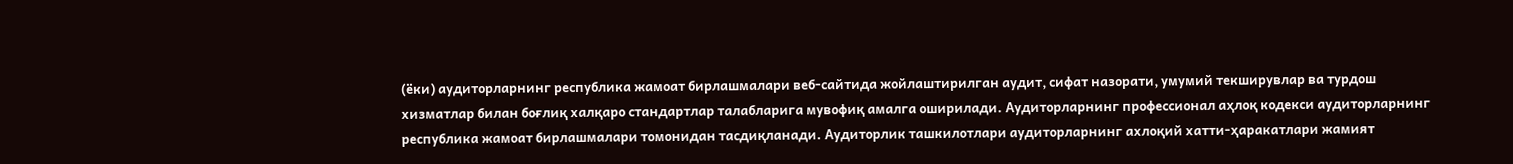(ёки) аудиторларнинг республика жамоат бирлашмалари веб-сайтида жойлаштирилган аудит, сифат назорати, умумий текширувлар ва турдош хизматлар билан боғлиқ халқаро стандартлар талабларига мувофиқ амалга оширилади. Аудиторларнинг профессионал аҳлоқ кодекси аудиторларнинг республика жамоат бирлашмалари томонидан тасдиқланади. Аудиторлик ташкилотлари аудиторларнинг ахлоқий хатти-ҳаракатлари жамият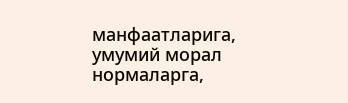манфаатларига, умумий морал нормаларга,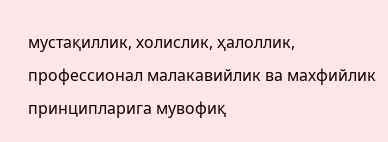мустақиллик, холислик, ҳалоллик, профессионал малакавийлик ва махфийлик принципларига мувофиқ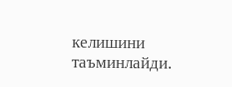келишини таъминлайди.